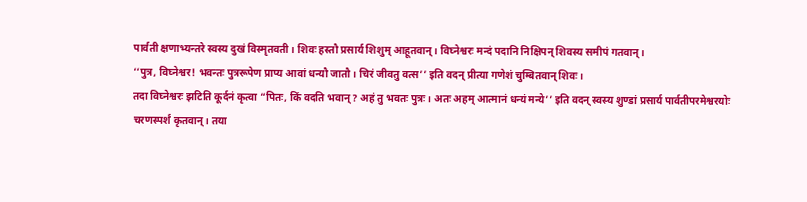पार्वती क्षणाभ्यन्तरे स्वस्य दुखं विस्मृतवती। शिवः हस्तौ प्रसार्य शिशुम् आहूतवान्। विघ्नेश्वरः मन्दं पदानि निक्षिपन् शिवस्य समीपं गतवान्।
‘‘पुत्र, विघ्नेश्वर! भवन्तः पुत्ररूपेण प्राप्य आवां धन्यौ जातौ। चिरं जीवतु वत्स’’ इति वदन् प्रीत्या गणेशं चुम्बितवान् शिवः।
तदा विघ्नेश्वरः झटिति कूर्दनं कृत्वा “पितः, किं वदति भवान्? अहं तु भवतः पुत्रः। अतः अहम् आत्मानं धन्यं मन्ये’’ इति वदन् स्वस्य शुण्डां प्रसार्य पार्वतीपरमेश्वरयोः चरणस्पर्शं कृतवान्। तया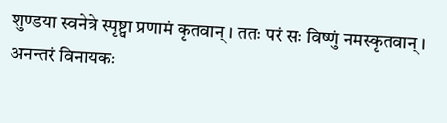शुण्डया स्वनेत्रे स्पृष्ट्वा प्रणामं कृतवान्। ततः परं सः विष्णुं नमस्कृतवान्।
अनन्तरं विनायकः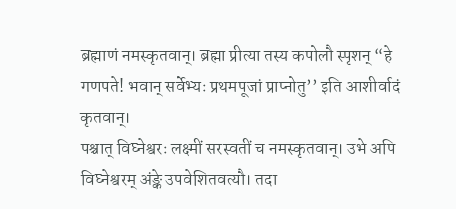ब्रह्माणं नमस्कृतवान्। ब्रह्मा प्रीत्या तस्य कपोलौ स्पृशन् “हे गणपते! भवान् सर्वेभ्यः प्रथमपूजां प्राप्नोतु’’ इति आशीर्वादं कृतवान्।
पश्चात् विघ्नेश्वरः लक्ष्मीं सरस्वतीं च नमस्कृतवान्। उभे अपि विघ्नेश्वरम् अंङ्के उपवेशितवत्यौ। तदा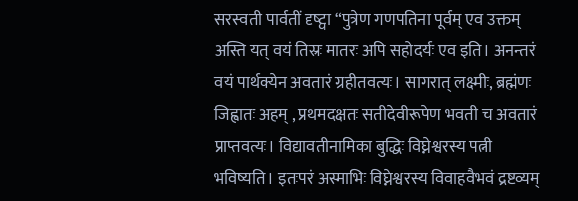सरस्वती पार्वतीं दृष्ट्वा “पुत्रेण गणपतिना पूर्वम् एव उक्तम् अस्ति यत् वयं तिस्रः मातरः अपि सहोदर्यः एव इति। अनन्तरं वयं पार्थक्येन अवतारं ग्रहीतवत्यः। सागरात् लक्ष्मीः, ब्रह्मंणः जिह्वातः अहम् , प्रथमदक्षतः सतीदेवीरूपेण भवती च अवतारं प्राप्तवत्यः। विद्यावतीनामिका बुद्धिः विघ्नेश्वरस्य पत्नी भविष्यति। इतःपरं अस्माभिः विघ्नेश्वरस्य विवाहवैभवं द्रष्टव्यम्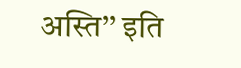अस्ति’’ इति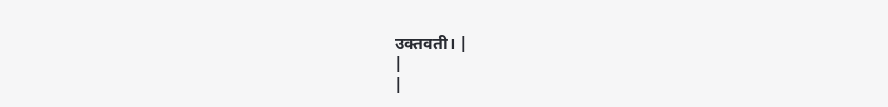उक्तवती। |
|
|